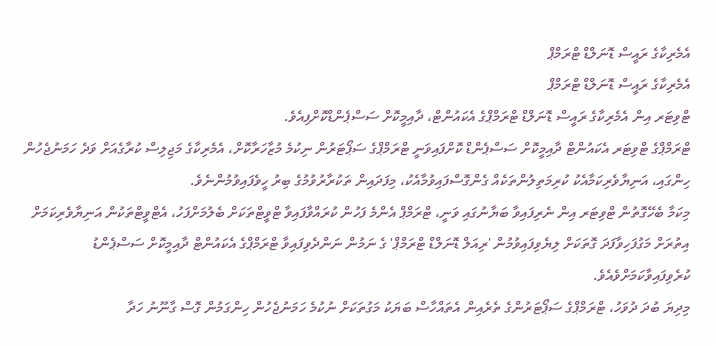އެމެރިކާގެ ރައީސް ޑޮނަލްޑް ޓްރަމްޕް
އެމެރިކާގެ ރައީސް ޑޮނަލްޑް ޓްރަމްޕް
ޓްވިޓަރ އިން އެމެރިކާގެ ރައީސް ޑޮނަލްޑް ޓްރަމްޕްގެ އެކައުންޓް، ދާއިމީކޮށް ސަސްޕެންޑްކޮށްފިއެވެ.
ޓްރަމްޕްގެ ޓްވިޓަރ އެކައުންޓް ދާއިމީކޮށް ސަސްޕެންޑް ކޮށްފައިވަނީ ޓްރަމްޕްގެ ސަޕޯޓަރުން ނިކުމެ މުޒާހަރާކޮށް، އެމެރިކާގެ މަޖިލިސް ކުރާގެއަށް ވަދެ ހަމަނުޖެހުން ހިންގައި، އަނިޔާވެރިކަމާއެކު ކުރިމަތިލުންތަކެއް ގެންގޮސްފައިވުމާއެކު، މިފަދައިން ތަކުރާރުވުމުގެ ބިރު ހީވެފައިވުމުންނެވެ.
މިކަމާ ބެހޭގޮތުން ޓްވިޓަރ އިން ނެރިފައިވާ ބަޔާނުގައި ވަނީ، ޓްރަމްޕް އެންމެ ފަހުން ކުރައްވާފައިވާ ޓްވީޓްތަކަށް ބެލުމަށްފަހު، އެޓްވީޓްތަކުން އަނިޔާވެރިކަމަށް އިތުރަށް މަގުފަހިވާފަދަ ގޮތަކަށް ލިޔެވިފައިވުމުން 'ރިއަލް ޑޮނަލްޑް ޓްރަމްޕް' ގެ ނަމުން ނަންދެވިފައިވާ ޓްރަމްޕްގެ އެކައުންޓް ދާއިމީކޮށް ސަސްޕެންޑު ކުރެވިފައިވާކަމަށްވެއެވެ.
މިދިޔަ ބުދަ ދުވަހު، ޓްރަމްޕްގެ ސަޕޯޓަރުންގެ ތެރެއިން އެތައްހާސް ބަޔަކު މަގުތަކަށް ނުކުމެ ހަމަނުޖެހުން ހިންގަމުން ގޮސް ގާނޫނު ހަދާ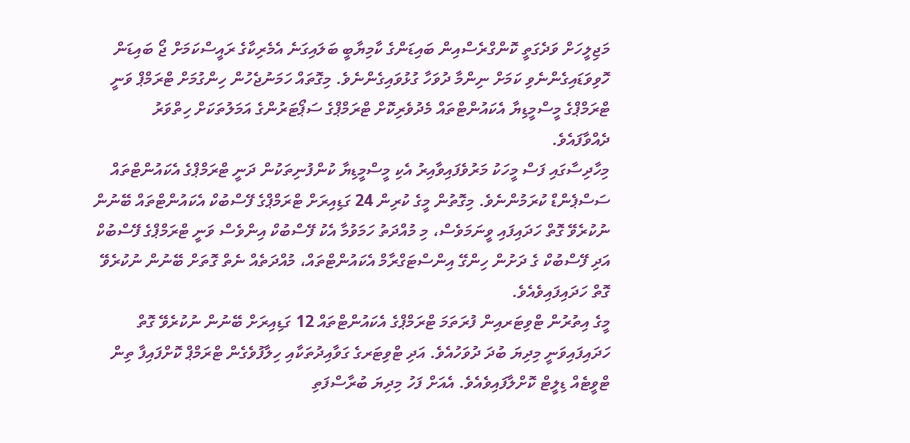މަޖިލީހަށް ވަދެގަތީ ކޮންގްރެސްއިން ބައިޑަންގެ ކާމިޔާބީ ބަލައިގަނެ އެމެރިކާގެ ރައީސްކަމަށް ޖޯ ބައިޑަން ހޮވިވަޑައިގެންނެވި ކަމަށް ނިންމާ ދުވަހާ ގުޅުވައިގެންނެވެ. މިގޮތައް ހަމަނުޖެހުން ހިންގުމަށް ޓްރަމްޕް ވަނީ ޓްރަމްޕްގެ މީސްމީޑިޔާ އެކައުންޓްތައް މެދުވެރިކޮށް ޓްރަމްޕްގެ ސަޕޯޓަރުންގެ އަމަލުތަކަށް ހިތްވަރު ދެއްވާފައެވެ.
މިހާދިސާގައި ފަސް މީހަކު މަރުވެފައިވާއިރު އެކި މީސްމީޑިޔާ ކުންފުނިތަކުން ދަނީ ޓްރަމްޕްގެ އެކައުންޓްތައް ސަސްޕެންޑް ކުރަމުންނެވެ. މިގޮތުން މީގެ ކުރިން 24 ގަޑިއިރަށް ޓްރަމްޕްގެ ފޭސްބުކް އެކައުންޓްތައް ބޭނުން ނުކުރެވޭ ގޮތް ހަދައިފައި ވީނަމަވެސް، މި މުއްދަތު ހަމަވުމާ އެކު ފޭސްބުކް އިންވެސް ވަނީ ޓްރަމްޕްގެ ފޭސްބުކް އަދި ފޭސްބުކް ގެ ދަށުން ހިންގޭ އިންސްޓަގްރާމް އެކައުންޓްތައް، މުއްދަތެއް ނެތް ގޮތަށް ބޭނުން ނުކުރެވޭ ގޮތް ހަދައިފައިވެއެވެ.
މީގެ އިތުރުން ޓްވިޓަރއިން ފުރަތަމަ ޓްރަމްޕްގެ އެކައުންޓްތައް 12 ގަޑިއިރަށް ބޭނުން ނުކުރެވޭ ގޮތް ހަދައިފައިވަނީ މިދިޔަ ބުދަ ދުވަހުއެވެ. އަދި ޓްވިޓަރގެ ގަވާއިދުތަކާއި ހިލާފުވެގެން ޓްރަމްޕް ކޮށްފައިފާ ތިން ޓްވީޓެއް ޑިލީޓް ކޮށްލާފައިވެއެވެ. އެއަށް ފަހު މިދިޔަ ބުރާސްފަތި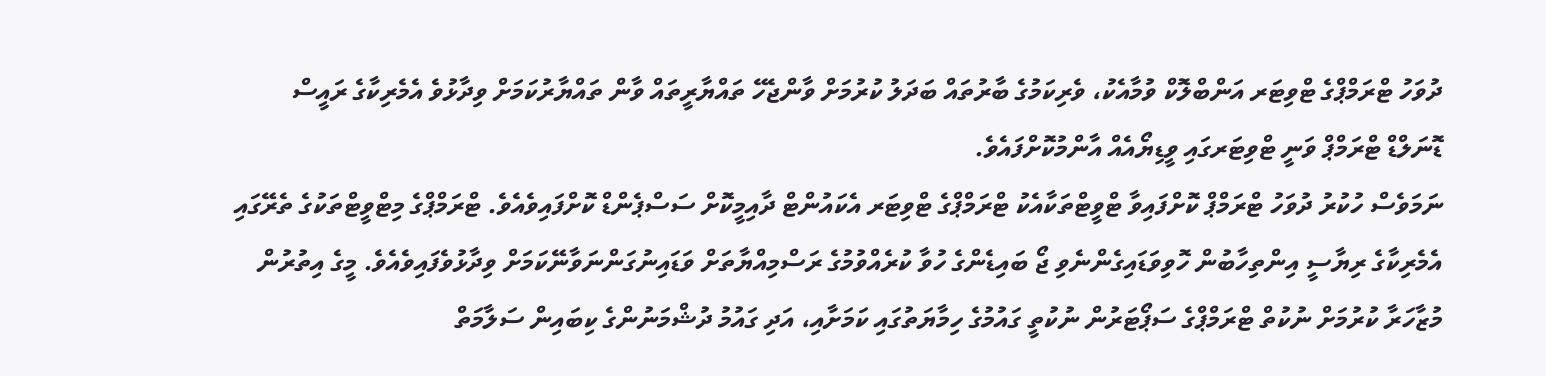ދުވަހު ޓްރަމްޕްގެ ޓްވިޓަރ އަންބްލޮކް ވުމާއެކު، ވެރިކަމުގެ ބާރުތައް ބަދަލު ކުރުމަށް ވާންޖެހޭ ތައްޔާރީތައް ވާން ތައްޔާރުކަމަށް ވިދާޅުވެ އެމެރިކާގެ ރައީސް ޑޮނަލްޑް ޓްރަމްޕް ވަނީ ޓްވިޓަރގައި ވީޑިޔޯއެއް އާންމުކޮށްފައެވެ.
ނަމަވެސް ހުކުރު ދުވަހު ޓްރަމްޕް ކޮށްފައިވާ ޓްވީޓްތަކާއެކު ޓްރަމްޕްގެ ޓްވިޓަރ އެކައުންޓް ދާއިމީކޮށް ސަސްޕެންޑް ކޮށްފައިވެއެވެ. ޓްރަމްޕްގެ މިޓްވީޓްތަކުގެ ތެރޭގައި އެމެރިކާގެ ރިޔާސީ އިންތިހާބުން ހޮވިވަޑައިގެންނެވި ޖޯ ބައިޑެންގެ ހުވާ ކުރެއްވުމުގެ ރަސްމިއްޔާތަށް ވަޑައިނުގަންނަވާނޭކަމަށް ވިދާޅުވެފައިވެއެވެ. މީގެ އިތުރުން މުޒާހަރާ ކުރުމަށް ނުކުތް ޓްރަމްޕްގެ ސަޕޯޓަރުން ނުކުތީ ގައުމުގެ ހިމާޔަތުގައި ކަމަށާއި، އަދި ގައުމު ދުޝްމަނުންގެ ކިބައިން ސަލާމަތް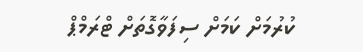ކުރުމަށް ކަމަށް ސިފަވާގޮތަށް ޓްރަމްޕް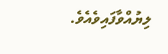ލިޔުއްވާފައިވެއެވެ.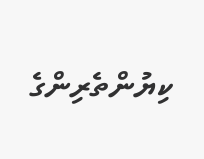ކިޔުންތެރިންގެ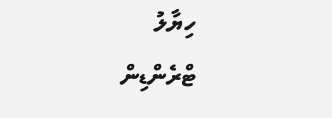ހިޔާލު
ޓްރެންޑިން